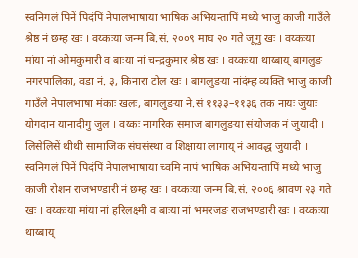स्वनिगलं पिनें पिदंपिं नेपालभाषाया भाषिक अभियन्तापिं मध्ये भाजु काजी गाउँले श्रेष्ठ नं छम्ह खः । वय्कःया जन्म बि.सं. २००९ माघ २० गते जूगु खः । वय्कःया मांया नां ओमकुमारी व बाःया नां चन्द्रकुमार श्रेष्ठ खः । वय्कःया थाय्बाय् बागलुङ नगरपालिका, वडा नं. ३, किनारा टोल खः । बागलुङया नांदंम्ह व्यक्ति भाजु काजी गाउँले नेपालभाषा मंकाः खलः, बागलुङया ने.सं ११३३–११३६ तक नायः जुयाः योगदान यानादीगु जुल । वय्कः नागरिक समाज बागलुङया संयोजक नं जुयादी । लिसेलिसें थीथी सामाजिक संघसंस्था व शिक्षाया लागाय् नं आवद्ध जुयादी ।
स्वनिगलं पिनें पिदंपिं नेपालभाषाया च्वमि नापं भाषिक अभियन्तापिं मध्ये भाजु काजी रोशन राजभण्डारी नं छम्ह खः । वय्कःया जन्म बि.सं. २००६ श्रावण २३ गते खः । वय्कःया मांया नां हरिलक्ष्मी व बाःया नां भमरजङ राजभण्डारी खः । वय्कःया थाय्बाय्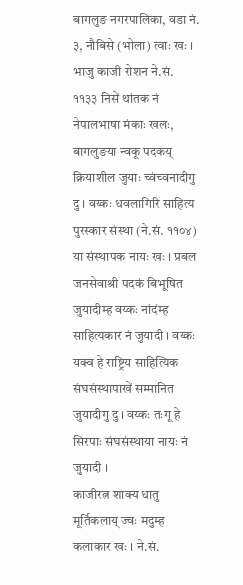बागलुङ नगरपालिका, वडा नं. ३, नौबिसे (भोला) त्वाः खः ।
भाजु काजी रोशन ने.सं. ११३३ निसें थांतक नं नेपालभाषा मंकाः खलः, बागलुङया न्वकू पदकय् क्रियाशील जुयाः च्वंच्वनादीगु दु । वय्कः धवलागिरि साहित्य पुरस्कार संस्था (ने.सं. ११०४) या संस्थापक नायः खः । प्रबल जनसेवाश्री पदकं बिभूषित जुयादीम्ह वय्कः नांदंम्ह साहित्यकार नं जुयादी । वय्कः यक्व हे राष्ट्रिय साहित्यिक संघसंस्थापाखें सम्मानित जुयादीगु दु । वय्कः तःगू हे सिरपाः संघसंस्थाया नायः नं जुयादी ।
काजीरत्न शाक्य धातु मूर्तिकलाय् ज्वः मदुम्ह कलाकार खः । ने.सं.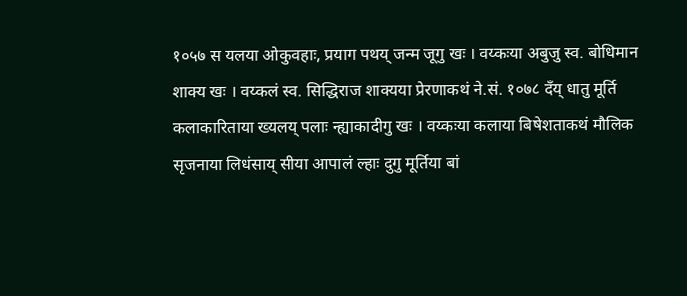१०५७ स यलया ओकुवहाः, प्रयाग पथय् जन्म जूगु खः । वय्कःया अबुजु स्व. बोधिमान शाक्य खः । वय्कलं स्व. सिद्धिराज शाक्यया प्रेरणाकथं ने.सं. १०७८ दँय् धातु मूर्ति कलाकारिताया ख्यलय् पलाः न्ह्याकादीगु खः । वय्कःया कलाया बिषेशताकथं मौलिक सृजनाया लिधंसाय् सीया आपालं ल्हाः दुगु मूर्तिया बां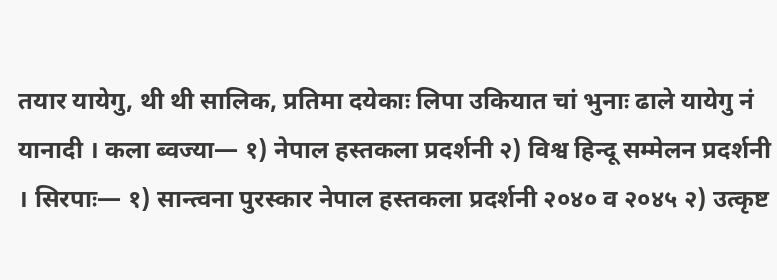तयार यायेगु, थी थी सालिक, प्रतिमा दयेकाः लिपा उकियात चां भुनाः ढाले यायेगु नं यानादी । कला ब्वज्या— १) नेपाल हस्तकला प्रदर्शनी २) विश्व हिन्दू सम्मेलन प्रदर्शनी । सिरपाः— १) सान्त्वना पुरस्कार नेपाल हस्तकला प्रदर्शनी २०४० व २०४५ २) उत्कृष्ट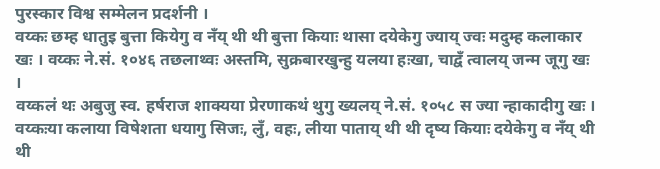पुरस्कार विश्व सम्मेलन प्रदर्शनी ।
वय्कः छम्ह धातुइ बुत्ता कियेगु व नँय् थी थी बुत्ता कियाः थासा दयेकेगु ज्याय् ज्वः मदुम्ह कलाकार खः । वय्कः ने.सं. १०४६ तछलाथ्वः अस्तमि, सुक्रबारखुन्हु यलया हःखा, चाद्वँ त्वालय् जन्म जूगु खः ।
वय्कलं थः अबुजु स्व. हर्षराज शाक्यया प्रेरणाकथं थुगु ख्यलय् ने.सं. १०५८ स ज्या न्हाकादीगु खः । वय्कःया कलाया विषेशता धयागु सिजः, लुँ, वहः, लीया पाताय् थी थी दृष्य कियाः दयेकेगु व नँय् थी थी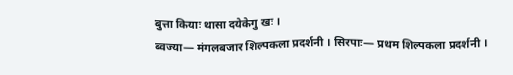बुत्ता कियाः थासा दयेकेगु खः ।
ब्वज्या— मंगलबजार शिल्पकला प्रदर्शनी । सिरपाः— प्रथम शिल्पकला प्रदर्शनी ।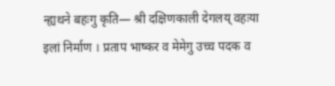न्ह्यथने बहःगु कृति— श्री दक्षिणकाली देगलय् वहःया इलां निर्माण । प्रताप भाष्कर व मेमेगु उच्च पदक व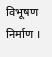विभूषण निर्माण ।